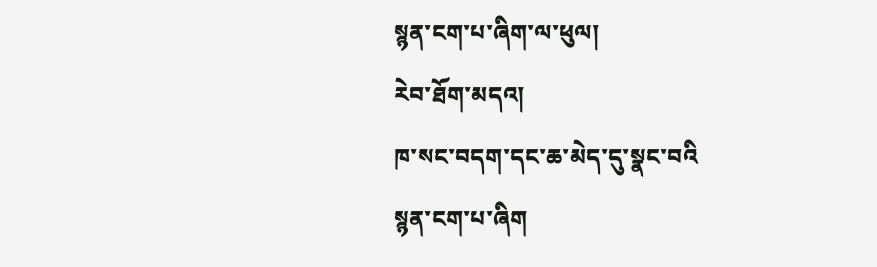སྙན་ངག་པ་ཞིག་ལ་ཕུལ།
རེབ་ཐོག་མདའ།
ཁ་སང་བདག་དང་ཆ་མེད་དུ་སྣང་བའི
སྙན་ངག་པ་ཞིག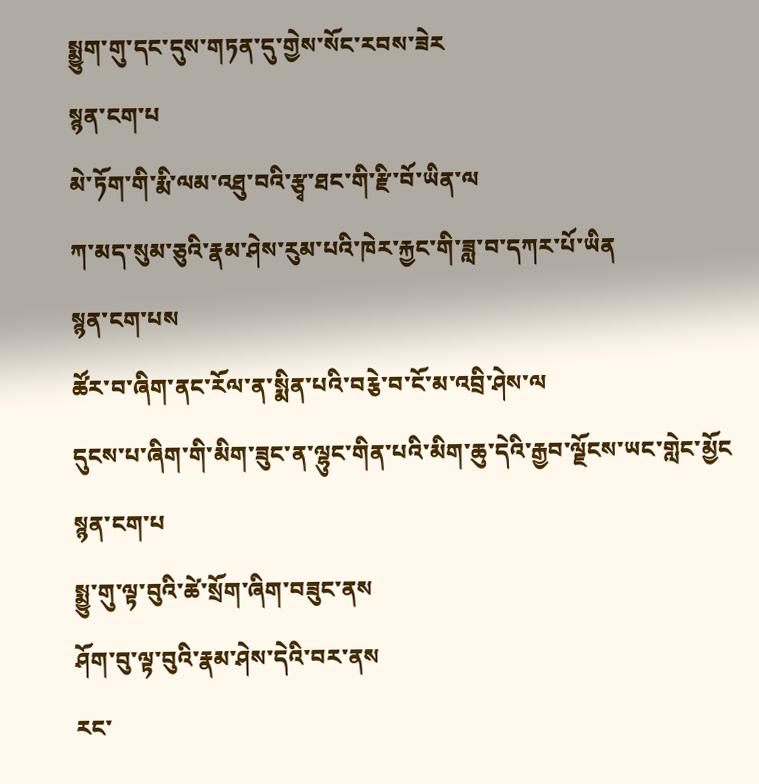སྨྱུག་གུ་དང་དུས་གཏན་དུ་གྱེས་སོང་རབས་ཟེར
སྙན་ངག་པ
མེ་ཏོག་གི་རྨི་ལམ་འཐུ་བའི་རྩྭ་ཐང་གི་རྫི་བོ་ཡིན་ལ
ཀ་མད་སུམ་ཅུའི་རྣམ་ཤེས་རུམ་པའི་ཁེར་རྐྱང་གི་ཟླ་བ་དཀར་པོ་ཡིན
སྙན་ངག་པས
ཚོར་བ་ཞིག་ནང་རོལ་ན་སྨིན་པའི་བརྕེ་བ་ངོ་མ་འབྲི་ཤེས་ལ
དུངས་པ་ཞིག་གི་མིག་ཟུང་ན་ལྷུང་གིན་པའི་མིག་ཆུ་དེའི་རྒྱབ་ལྗོངས་ཡང་གླེང་མྱོང
སྙན་ངག་པ
སྨྱུ་གུ་ལྟ་བུའི་ཚེ་སྲོག་ཞིག་བཟུང་ནས
ཤོག་བུ་ལྟ་བུའི་རྣམ་ཤེས་དེའི་བར་ནས
རང་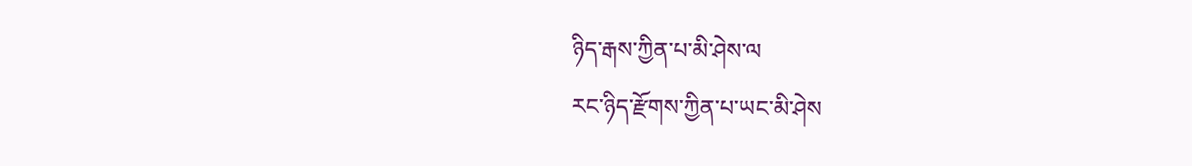ཉིད་རྒས་ཀྱིན་པ་མི་ཤེས་ལ
རང་ཉིད་རྫོགས་ཀྱིན་པ་ཡང་མི་ཤེས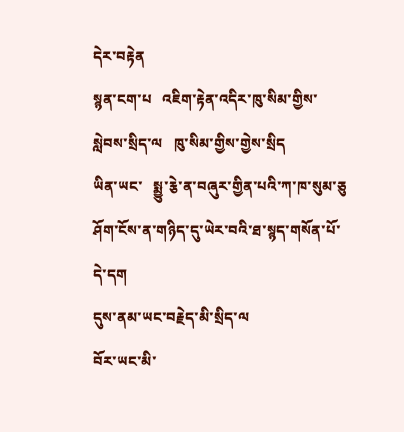དེར་བརྟེན
སྙན་ངག་པ   འཇིག་རྟེན་འདིར་ཁུ་སིམ་གྱིས་སླེབས་སྲིད་ལ   ཁུ་སིམ་གྱིས་གྱེས་སྲིད
ཡིན་ཡང་   སྨྱུ་རྕེ་ན་བཞུར་གྱིན་པའི་ཀ་ཁ་སུམ་ཅུ
ཤོག་ངོས་ན་གཉིད་དུ་ཡེར་བའི་ཐ་སྙད་གསོན་པོ་དེ་དག
དུས་ནམ་ཡང་བརྗེད་མི་སྲིད་ལ
བོར་ཡང་མི་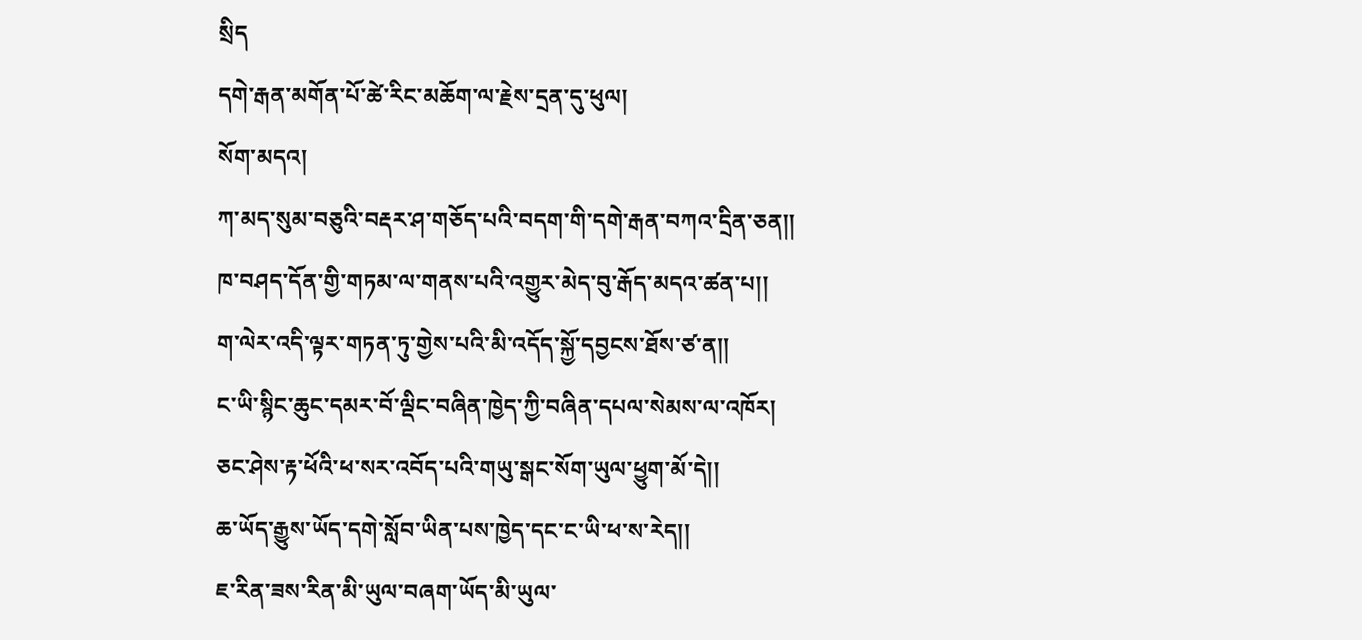སྲིད
དགེ་རྒན་མགོན་པོ་ཚེ་རིང་མཆོག་ལ་རྗེས་དྲན་དུ་ཕུལ།
སོག་མདའ།
ཀ་མད་སུམ་བཅུའི་བརྡར་ཤ་གཅོད་པའི་བདག་གི་དགེ་རྒན་བཀའ་དྲིན་ཅན།།
ཁ་བཤད་དོན་གྱི་གཏམ་ལ་གནས་པའི་འགྱུར་མེད་བུ་རྒོད་མདའ་ཚན་པ།།
ག་ལེར་འདི་ལྟར་གཏན་ཏུ་གྱེས་པའི་མི་འདོད་སྐྱོ་དབྱངས་ཐོས་ཙ་ན།།
ང་ཡི་སྙིང་ཆུང་དམར་བོ་ལྡིང་བཞིན་ཁྱེད་ཀྱི་བཞིན་དཔལ་སེམས་ལ་འཁོར།
ཅང་ཤེས་རྟ་ཕོའི་ཕ་སར་འབོད་པའི་གཡུ་སྒང་སོག་ཡུལ་ཕྱུག་མོ་དེ།།
ཆ་ཡོད་རྒྱུས་ཡོད་དགེ་སློབ་ཡིན་པས་ཁྱེད་དང་ང་ཡི་ཕ་ས་རེད།།
ཇ་རིན་ཟས་རིན་མི་ཡུལ་བཞག་ཡོད་མི་ཡུལ་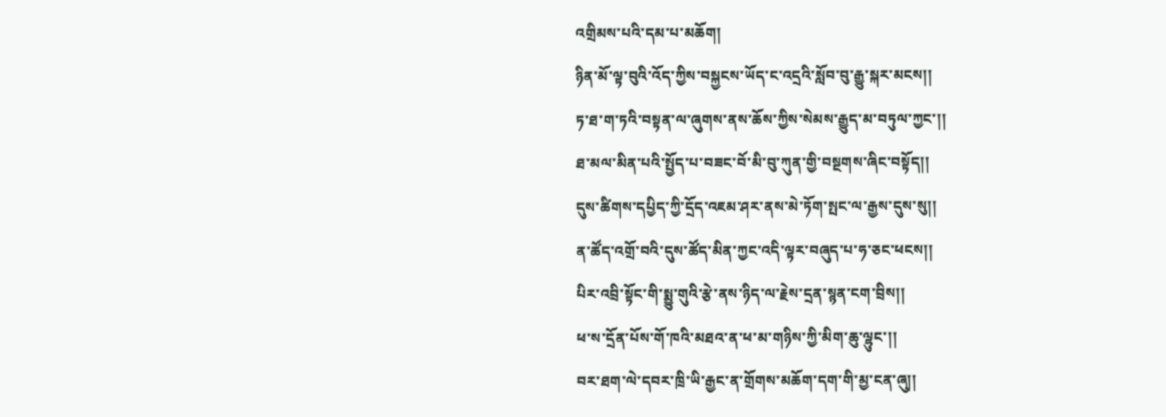འགྲིམས་པའི་དམ་པ་མཆོག།
ཉིན་མོ་ལྟ་བུའི་འོད་ཀྱིས་བསྐྱངས་ཡོད་ང་འདྲའི་སློབ་བུ་རྒྱུ་སྐར་མངས།།
ཏ་ཐ་ག་ཏའི་བསྟན་ལ་ཞུགས་ནས་ཆོས་ཀྱིས་སེམས་རྒྱུད་མ་བཏུལ་ཀྱང་།།
ཐ་མལ་མིན་པའི་སྤྱོད་པ་བཟང་བོ་མི་བུ་ཀུན་གྱི་བསྔགས་ཞིང་བསྟོད།།
དུས་ཚིགས་དཔྱིད་ཀྱི་དྲོད་འཇམ་ཤར་ནས་མེ་ཏོག་སྤང་ལ་རྒྱས་དུས་སུ།།
ན་ཚོད་འགྲོ་བའི་དུས་ཚོད་མིན་ཀྱང་འདི་ལྟར་བཞུད་པ་ཧ་ཅང་ཕངས།།
པིར་འབྲི་སྟོང་གི་སྨྱུ་གུའི་རྩེ་ནས་ཉིད་ལ་རྗེས་དྲན་སྙན་ངག་བྲིས།།
ཕ་ས་དྲོན་པོས་གོ་ཁའི་མཐའ་ན་ཕ་མ་གཉིས་ཀྱི་མིག་ཆུ་ལྷུང་།།
བར་ཐག་ལེ་དབར་ཁྲི་ཡི་རྒྱང་ན་གྲོགས་མཆོག་དག་གི་མྱ་ངན་ཞུ།།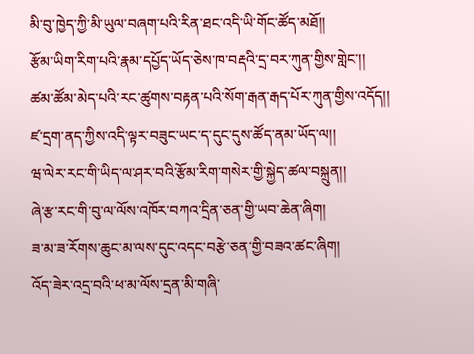མི་བུ་ཁྱེད་ཀྱི་མི་ཡུལ་བཞག་པའི་རིན་ཐང་འདི་ཡི་གོང་ཚོད་མཐོ།།
རྩོམ་ཡིག་རིག་པའི་རྣམ་དཔྱོད་ཡོད་ཅེས་ཁ་བརྡའི་དྲ་བར་ཀུན་གྱིས་གླེང་།།
ཚམ་ཚོམ་མེད་པའི་རང་ཚུགས་བརྟན་པའི་སོག་རྒན་རྒད་པོར་ཀུན་གྱིས་འདོད།།
ཛ་དྲག་ནད་ཀྱིས་འདི་ལྟར་བཟུང་ཡང་ད་དུང་དུས་ཚོད་ནམ་ཡོད་ལ།།
ཝ་ལེར་རང་གི་ཡིད་ལ་ཤར་བའི་རྩོམ་རིག་གསེར་གྱི་སྐྱེད་ཚལ་བསྐྲུན།།
ཞེ་རྩ་རང་གི་བུ་ལ་ལོས་འཁོར་བཀའ་དྲིན་ཅན་གྱི་ཡབ་ཆེན་ཞིག།
ཟ་མ་ཟ་རོགས་ཆུང་མ་ལས་དུང་འདང་བརྩེ་ཅན་གྱི་བཟའ་ཚང་ཞིག།
འོད་ཟེར་འདྲ་བའི་ཕ་མ་ལོས་དྲན་མི་གཞི་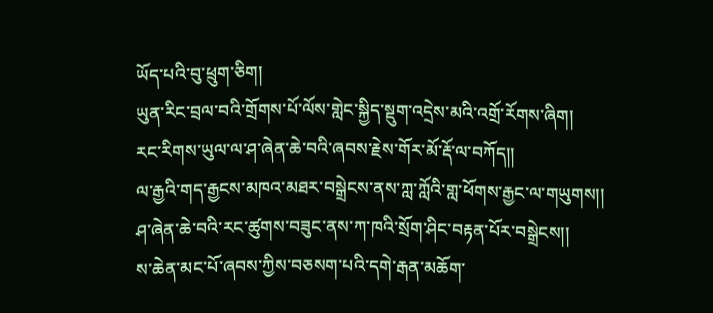ཡོད་པའི་བུ་ཕྲུག་ཅིག།
ཡུན་རིང་བྲལ་བའི་གྲོགས་པོ་ལོས་གླེང་སྐྱིད་སྡུག་འདྲེས་མའི་འགྲོ་རོགས་ཞིག།
རང་རིགས་ཡུལ་ལ་ཤ་ཞེན་ཆེ་བའི་ཞབས་རྗེས་གོར་མོ་རྡོ་ལ་བཀོད།།
ལ་རྒྱའི་གད་རྒྱངས་མཁའ་མཐར་བསྒྲེངས་ནས་ཀླ་ཀློའི་གླ་ཕོགས་རྒྱང་ལ་གཡུགས།།
ཤ་ཞེན་ཆེ་བའི་རང་ཚུགས་བཟུང་ནས་ཀ་ཁའི་སྲོག་ཤིང་བརྟན་པོར་བསྒྲེངས།།
ས་ཆེན་མང་པོ་ཞབས་ཀྱིས་བཅསག་པའི་དགེ་རྒན་མཆོག་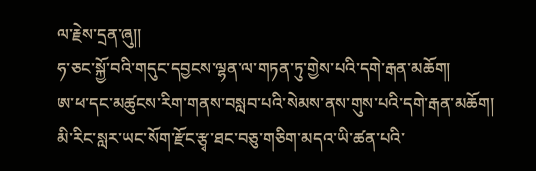ལ་རྗེས་དྲན་ཞུ།།
ཧ་ཅང་སྐྱོ་བའི་གདུང་དབྱངས་ལྷན་ལ་གཏན་ཏུ་གྱེས་པའི་དགེ་རྒན་མཆོག།
ཨ་ཕ་དང་མཚུངས་རིག་གནས་བསླབ་པའི་སེམས་ནས་གུས་པའི་དགེ་རྒན་མཆོག།
མི་རིང་སླར་ཡང་སོག་རྫོང་རྩྭ་ཐང་བཅུ་གཅིག་མདའ་ཡི་ཚན་པའི་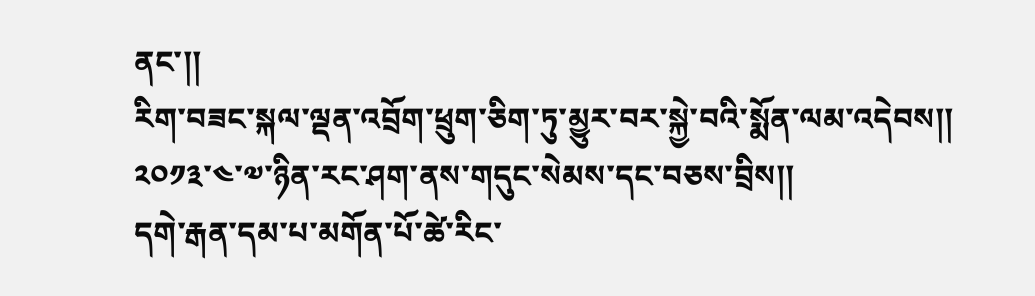ནང་།།
རིག་བཟང་སྐལ་ལྡན་འབྲོག་ཕྲུག་ཅིག་ཏུ་མྱུར་བར་སྐྱེ་བའི་སྨོན་ལམ་འདེབས།།
༢༠༡༣་༤་༧་ཉིན་རང་ཤག་ནས་གདུང་སེམས་དང་བཅས་བྲིས།།
དགེ་རྒན་དམ་པ་མགོན་པོ་ཚེ་རིང་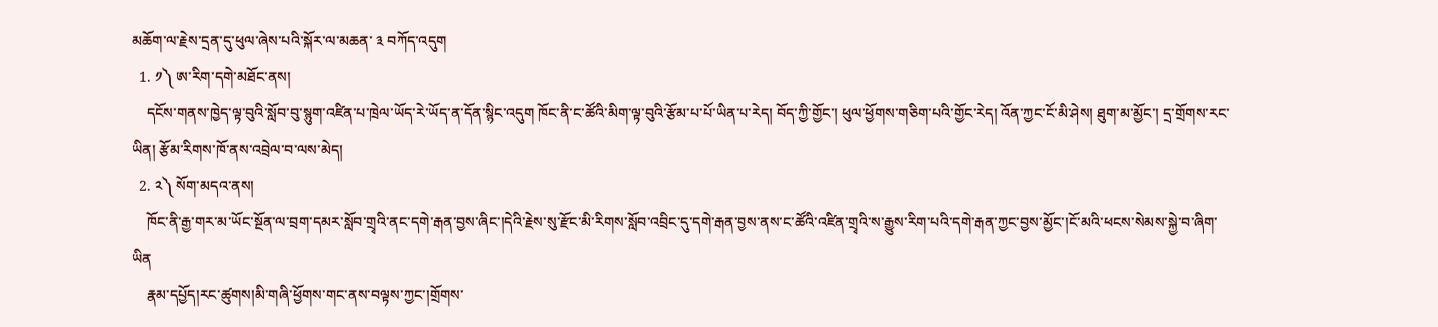མཆོག་ལ་རྗེས་དྲན་དུ་ཕུལ་ཞེས་པའི་སྐོར་ལ་མཆན་ ༣ བཀོད་འདུག
  1. ༡༽ ཨ་རིག་དགེ་མཐོང་ནས།
    དངོས་གནས་ཁྱེད་ལྟ་བུའི་སློབ་བུ་སྙུག་འཛིན་པ་ཁྲེལ་ཡོད་རེ་ཡོད་ན་དོན་སྙིང་འདུག ཁོང་ནི་ང་ཚོའི་མིག་ལྟ་བུའི་རྩོམ་པ་པོ་ཡིན་པ་རེད། བོད་ཀྱི་གྱོང་། ཕུལ་ཕྱོགས་གཅིག་པའི་གྱོང་རེད། འོན་ཀྱང་ངོ་མི་ཤེས། ཐུག་མ་མྱོང་། དྲ་གྲོགས་རང་ཡིན། རྩོམ་རིགས་ཁོ་ནས་འབྲེལ་བ་ལས་མེད།
  2. ༢༽ སོག་མདའ་ནས།
    ཁོང་ནི་རྒྱ་གར་མ་ཡོང་སྔོན་ལ་བྲག་དམར་སློབ་གྲྭའི་ནང་དགེ་རྒན་བྱས་ཞིང་།དེའི་རྗེས་སུ་རྫོང་མི་རིགས་སློབ་འབྲིང་དུ་དགེ་རྒན་བྱས་ནས་ང་ཚོའི་འཛིན་གྲྭའི་ས་རྒྱུས་རིག་པའི་དགེ་རྒན་ཀྱང་བྱས་མྱོང་།ངོ་མའི་ཕངས་སེམས་སྐྱེ་བ་ཞིག་ཡིན
    རྣམ་དཔྱོད།རང་ཚུགས།མི་གཞི་ཕྱོགས་གང་ནས་བལྟས་ཀྱང་།གྲོགས་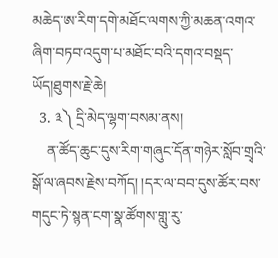མཆེད་ཨ་རིག་དགེ་མཐོང་ལགས་ཀྱི་མཆན་འགའ་ཞིག་བཏབ་འདུག་པ་མཐོང་བའི་དགའ་བསྡད་ཡོད།ཐུགས་རྗེ་ཆེ།
  3. ༣༽ དྲི་མེད་ལྷག་བསམ་ནས།
    ན་ཚོད་ཆུང་དུས་རིག་གཞུང་དོན་གཉེར་སློབ་གྲྭའི་སྒོ་ལ་ཞབས་རྗེས་བཀོད། །དར་ལ་བབ་དུས་ཚོར་བས་གདུང་ཏེ་སྙན་ངག་སྣ་ཚོགས་གླུ་རུ་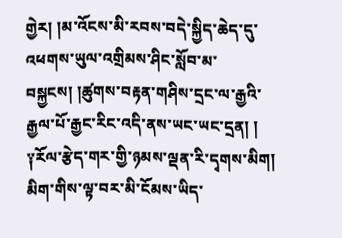གྱེར། །མ་འོངས་མི་རབས་བདེ་སྐྱིད་ཆེད་དུ་འཕགས་ཡུལ་འགྲིམས་ཤིང་སློབ་མ་བསྐྱངས། །ཚུགས་བརྟན་གཤིས་དྲང་ལ་རྒྱའི་རྒྱལ་པོ་རྒྱང་རིང་འདི་ནས་ཡང་ཡང་དྲན། །
༑རོལ་རྩེད་གར་གྱི་ཉམས་ལྡན་རི་དྭགས་མིག།
མིག་གིས་ལྟ་བར་མི་ངོམས་ཡིད་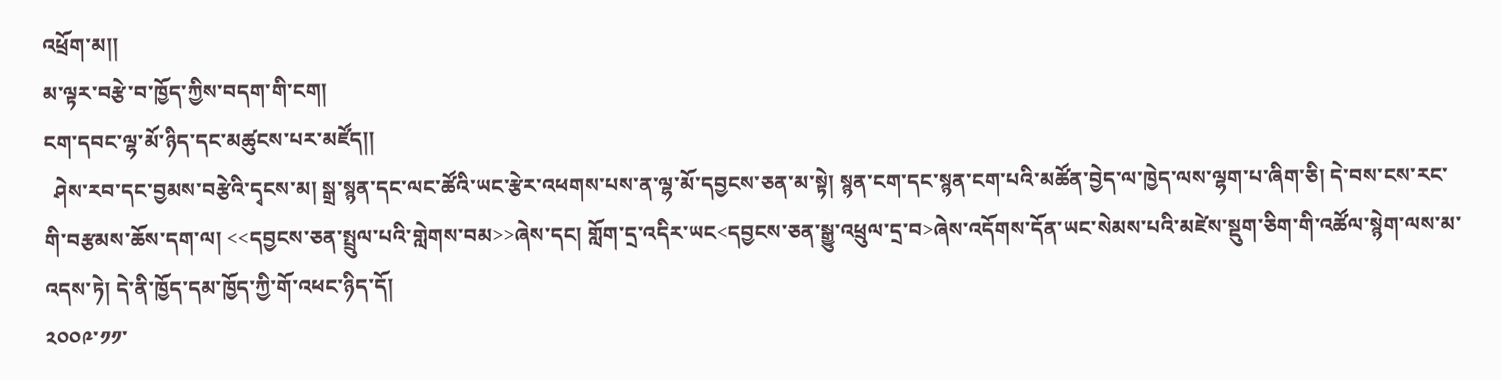འཕྲོག་མ།།
མ་ལྟར་བརྩེ་བ་ཁྱོད་ཀྱིས་བདག་གི་ངག།
ངག་དབང་ལྷ་མོ་ཉིད་དང་མཚུངས་པར་མཛོད།།
  ཤེས་རབ་དང་བྱམས་བརྩེའི་དྭངས་མ། སྒྲ་སྙན་དང་ལང་ཚོའི་ཡང་རྩེར་འཕགས་པས་ན་ལྷ་མོ་དབྱངས་ཅན་མ་སྟེ། སྙན་ངག་དང་སྙན་ངག་པའི་མཚོན་བྱེད་ལ་ཁྱེད་ལས་ལྷག་པ་ཞིག་ཅི། དེ་བས་ངས་རང་གི་བརྩམས་ཆོས་དག་ལ། <<དབྱངས་ཅན་སྤྲུལ་པའི་གླེགས་བམ>>ཞེས་དང། གློག་དྲ་འདིར་ཡང<དབྱངས་ཅན་སྒྱུ་འཕྲུལ་དྲ་བ>ཞེས་འདོགས་དོན་ཡང་སེམས་པའི་མཛེས་སྡུག་ཅིག་གི་འཚོལ་སྙེག་ལས་མ་འདས་ཏེ། དེ་ནི་ཁྱོད་དམ་ཁྱོད་ཀྱི་གོ་འཕང་ཉིད་དོ།
༢༠༠༩་༡༡་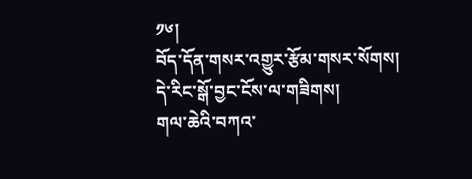༡༦།
བོད་དོན་གསར་འགྱུར་རྩོམ་གསར་སོགས།
དེ་རིང་སྒོ་བྱང་ངོས་ལ་གཟིགས།
གལ་ཆེའི་བཀའ་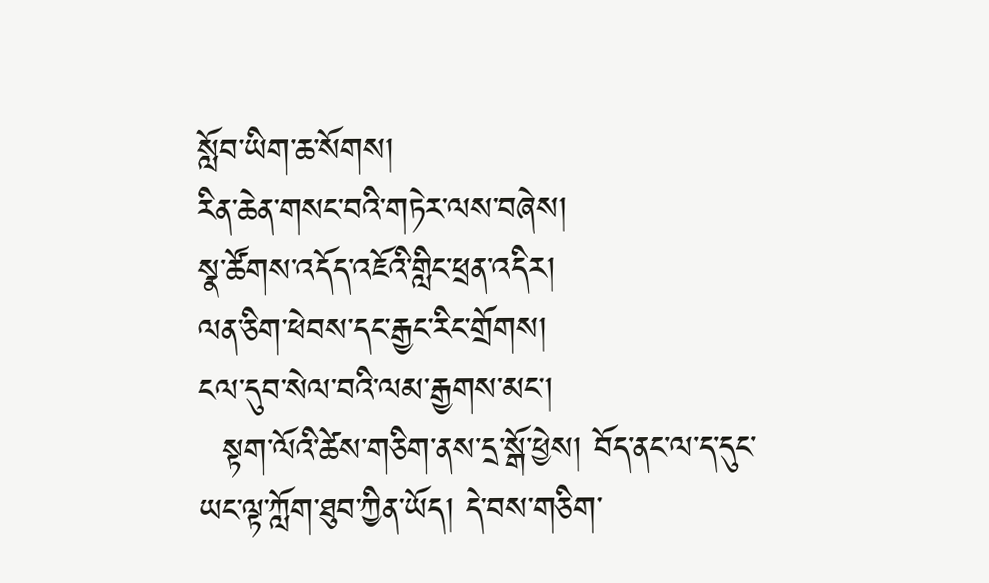སློབ་ཡིག་ཆ་སོགས།
རིན་ཆེན་གསང་བའི་གཏེར་ལས་བཞེས།
སྣ་ཚོགས་འདོད་འཇོའི་གླིང་ཕྲན་འདིར།
ལན་ཅིག་ཕེབས་དང་རྒྱང་རིང་གྲོགས།
ངལ་དུབ་སེལ་བའི་ལམ་རྒྱགས་མང།
  སྟག་ལོའི་ཚེས་གཅིག་ནས་དྲ་སྒོ་ཕྱེས། བོད་ནང་ལ་ད་དུང་ཡང་ལྟ་ཀློག་ཐུབ་ཀྱིན་ཡོད། དེ་བས་གཅིག་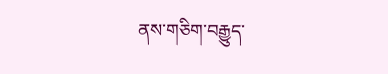ནས་གཅིག་བརྒྱུད་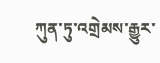ཀུན་ཏུ་འགྲེམས་རྒྱུར་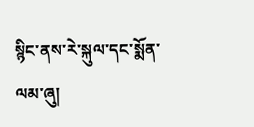སྙིང་ནས་རེ་སྐུལ་དང་སྨོན་ལམ་ཞུ།